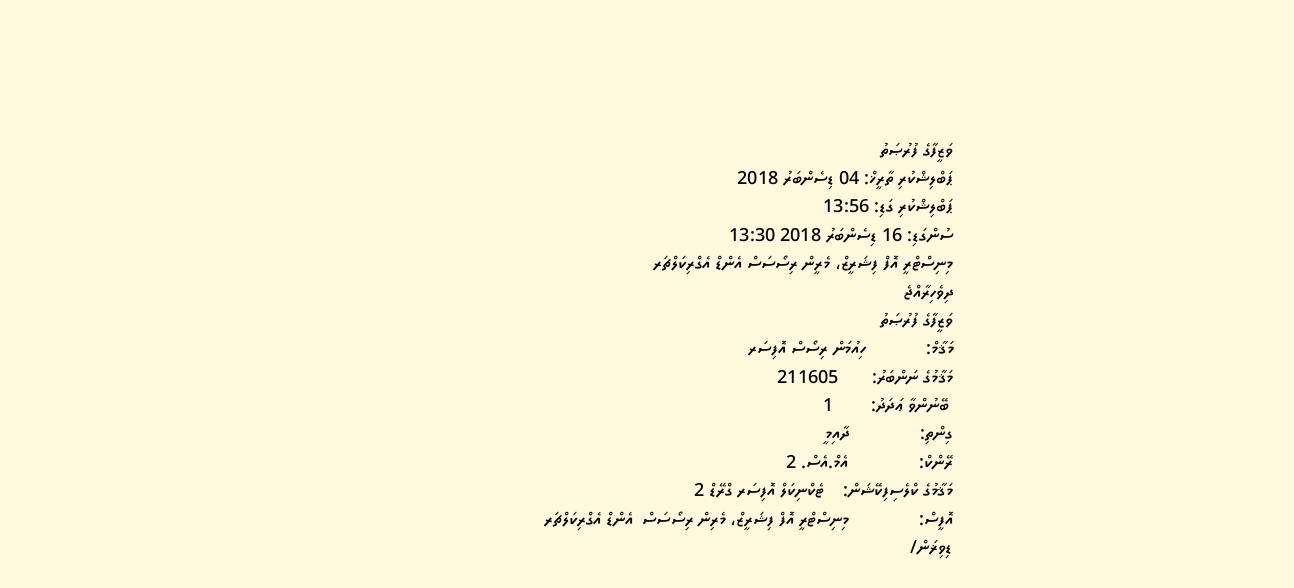ވަޒީފާގެ ފުރުޞަތު
ޕަބްލިޝްކުރި ތާރީޚް: 04 ޑިސެންބަރު 2018
ޕަބްލިޝްކުރި ގަޑި: 13:56
ސުންގަޑި: 16 ޑިސެންބަރު 2018 13:30
މިނިސްޓްރީ އޮފް ފިޝަރީޒް، މެރީން ރިސޯސަސް އެންޑް އެގްރިކަލްޗަރ
ދިވެހިރާއްޖެ
ވަޒީފާގެ ފުރުޞަތު
މަޤާމް:             ހިއުމަން ރިސޯސް އޮފިސަރ
މަޤާމުގެ ނަންބަރު:       211605
 ބޭނުންވާ ޢަދަދު:        1
ގިންތި:               ދާއިމީ
ރޭންކް:               އެމް.އެސް. 2
މަޤާމުގެ ކްލެސިފިކޭޝަން:    ޓެކްނިކަލް އޮފިސަރ ގްރޭޑް 2
އޮފީސް:               މިނިސްޓްރީ އޮފް ފިޝަރީޒް، މެރިން ރިސޯސަސް  އެންޑް އެގްރިކަލްޗަރ
ޑިވިޜަން/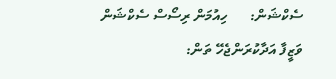ސެކްޝަން:      ހިއުމަން ރިސޯސް ސެކްޝަން
ވަޒީފާ އަދާކުރަންޖެހޭ ތަން: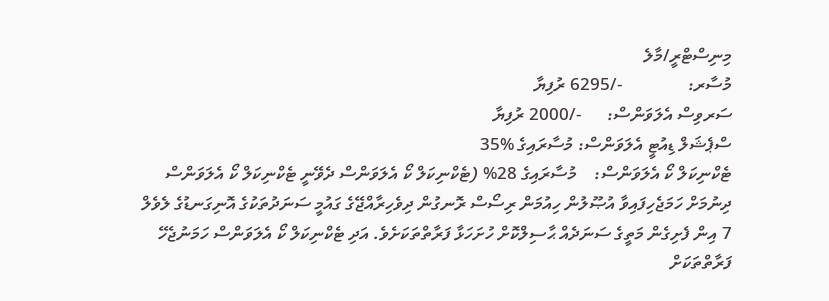މިނިސްޓްރީ/މާލެ
މުސާރ:               -/6295 ރުފިޔާ
ސަރވިސް އެލަވަންސް:      -/2000 ރުފިޔާ
ސްޕެޝަލް ޑިއުޓީ އެލަވަންސް: މުސާރައިގެ %35
ޓެކްނިކަލް ކޯ އެލަވަންސް:    މުސާރައިގެ 28% (ޓެކްނިކަލް ކޯ އެލަވަންސް ދެވޭނީ ޓެކްނިކަލް ކޯ އެލަވަންސް ދިނުމަށް ހަމަޖެހިފައިވާ އުޞޫލުން ހިއުމަން ރިސޯސް ރޮނގުން ދިވެހިރާއްޖޭގެ ގައުމީ ސަނަދުތަކުގެ އޮނިގަނޑުގެ ލެވެލް 7 އިން ފެށިގެން މަތީގެ ސަނަދެއް ޙާސިލްކޮށް ހުށަހަޅާ ފަރާތްތަކަށެވެ. އަދި ޓެކްނިކަލް ކޯ އެލަވަންސް ހަމަނުޖެހޭ ފަރާތްތަކަށް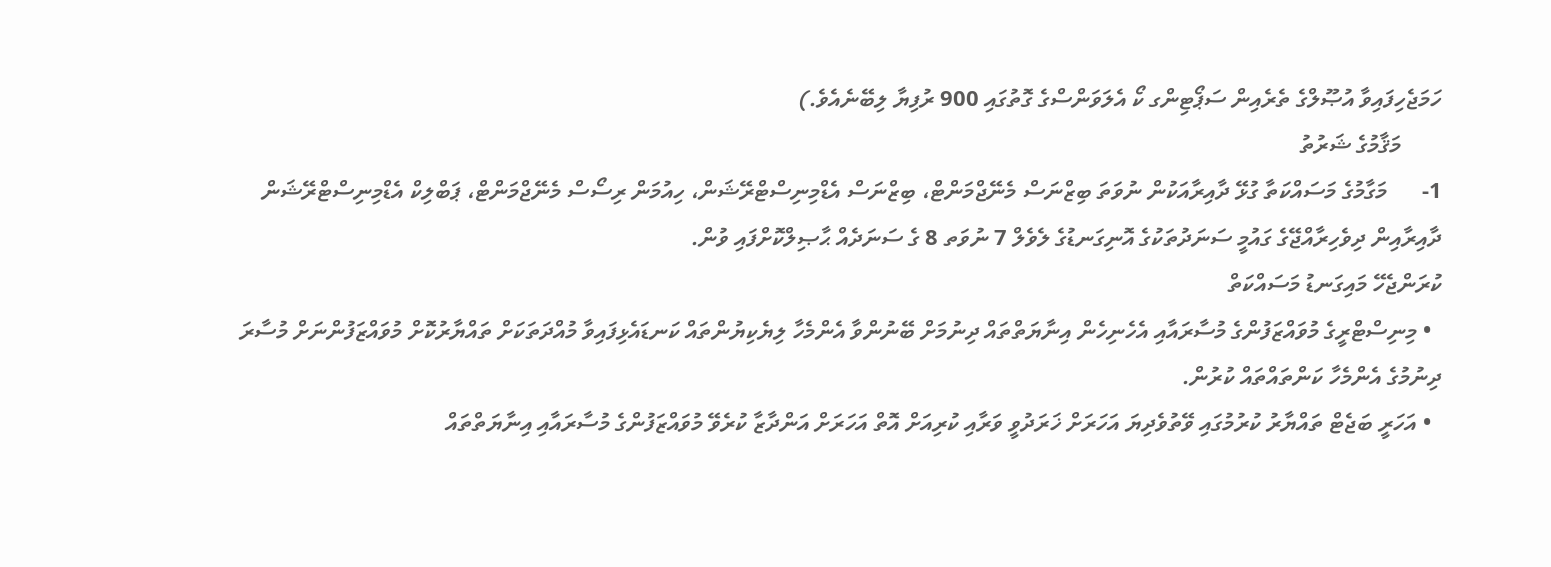ހަމަޖެހިފައިވާ އުޞޫލްގެ ތެރެއިން ސަޕޯޓިންގ ކޯ އެލަވަންސްގެ ގޮތުގައި 900 ރުފިޔާ ލިބޭނެއެވެ.)
       މަޤާމުގެ ޝަރުތު
1-      މަގާމުގެ މަސައްކަތާ ގުޅޭ ދާއިރާއަކުން ނުވަތަ ބިޒްނަސް މެނޭޖްމަންޓް، ބިޒްނަސް އެޑްމިނިސްޓްރޭޝަން، ހިއުމަން ރިސޯސް މެނޭޖްމަންޓް، ޕަބްލިކް އެޑްމިނިސްޓްރޭޝަން  ދާއިރާއިން ދިވެހިރާއްޖޭގެ ގައުމީ ސަނަދުތަކުގެ އޮނިގަނޑުގެ ލެވެލް 7 ނުވަތ 8 ގެ ސަނަދެއް ޙާޞިލްކޮށްފައި ވުން.
ކުރަންޖެހޭ މައިގަނޑު މަސައްކަތް
  • މިނިސްޓްރީގެ މުވައްޒަފުންގެ މުސާރައާއި އެހެނިހެން އިނާޔަތްތައް ދިނުމަށް ބޭނުންވާ އެންމެހާ ލިޔެކިޔުންތައް ކަނޑައެޅިފައިވާ މުއްދަތަކަށް ތައްޔާރުކޮށް މުވައްޒަފުންނަށް މުސާރަ ދިނުމުގެ އެންމެހާ ކަންތައްތައް ކުރުން.
  • އަހަރީ ބަޖެޓް ތައްޔާރު ކުރުމުގައި ވޭތުވެދިޔަ އަހަރަށް ޚަރަދުވީ ވަރާއި ކުރިއަށް އޮތް އަހަރަށް އަންދާޒާ ކުރެވޭ މުވައްޒަފުންގެ މުސާރައާއި އިނާޔަތްތައް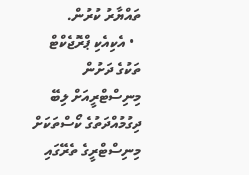ތައްޔާރު ކުރުން.
  • އެކިއެކި ޕްރޮޖެކްޓް ތަކުގެ ދަށުން މިނިސްޓްރީއަށް ލިބޭ ދިގުމުއްދަތުގެ ކޯސްތަކަށް މިނިސްޓްރީގެ ތެރޭގައި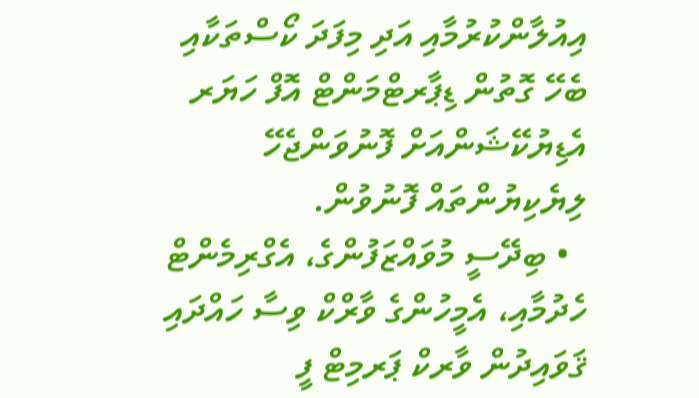އިއުލާންކުރުމާއި އަދި މިފަދަ ކޯސްތަކާއި ބެހޭ ގޮތުން ޑިޕާރޓްމަންޓް އޮފް ހަޔަރ އެޑިޔުކޭޝަންއަށް ފޮނުވަންޖެހޭ ލިޔެކިޔުންތައް ފޮނުވުން.
  • ބިދޭސީ މުވައްޒަފުންގެ، އެގްރިމެންޓް ހެދުމާއި، އެމީހުންގެ ވާރްކް ވިސާ ހައްދައި ޤަވައިދުން ވާރކް ޕަރމިޓް ފީ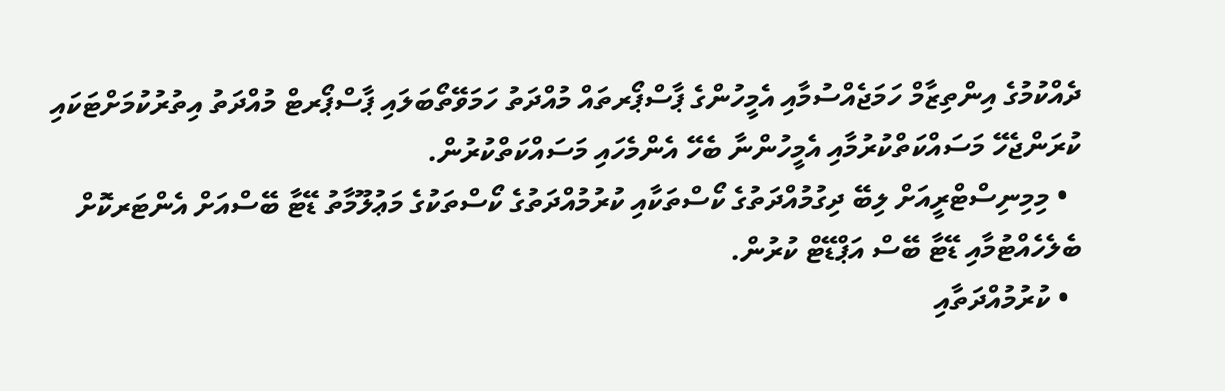ދެއްކުމުގެ އިންތިޒާމް ހަމަޖެއްސުމާއި އެމީހުންގެ ޕާސްޕޯރތައް މުއްދަތު ހަމަވޭތޯބަލައި ޕާސްޕޯރޓް މުއްދަތު އިތުރުކުމަށްޓަކައި ކުރަންޖެހޭ މަސައްކަތްކުރުމާއި އެމީހުންނާ ބެހޭ އެންމެހައި މަސައްކަތްކުރުން.
  • މިމިނިސްޓްރީއަށް ލިބޭ ދިގުމުއްދަތުގެ ކޯސްތަކާއި ކުރުމުއްދަތުގެ ކޯސްތަކުގެ މަޢުލޫމާތު ޑޭޓާ ބޭސްއަށް އެންޓަރކޮށް ބެލެހެއްޓުމާއި ޑޭޓާ ބޭސް އަޕްޑޭޓް ކުރުން.
  • ކުރުމުއްދަތާއި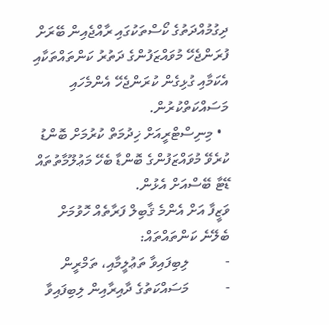ދިގުމުއްދަތުގެ ކޯސްތަކުގައި ރާއްޖެއިން ބޭރަށް ފުރަންޖެހޭ މުވައްޒަފުންގެ ދަތުރު ކަންތައްތަކާއި އެކަމާއި ގުޅިގެން ކުރަންޖެހޭ އެންމެހައި މަސައްކަތްކުރުން.
  • މިނިސްޓްރީއަށް ޚިދުމަތް ކުރުމަށް ބޮންޑު ކުރެވޭ މުވައްޒަފުންގެ ބޮންޑާ ބެހޭ މަޢުލޫމާތުތައް ޑޭޓާ ބޭސްއަށް އެޅުން.
ވަޒީފާ އަށް އެންމެ ޤާބިލް ފަރާތެއް ހޮވުމަށް ބެލޭނެ ކަންތައްތައް:
-          ލިބިފައިވާ ތަޢުލީމާއި، ތަމްރީން
-          މަސައްކަތުގެ ދާއިރާއިން ލިބިފައިވާ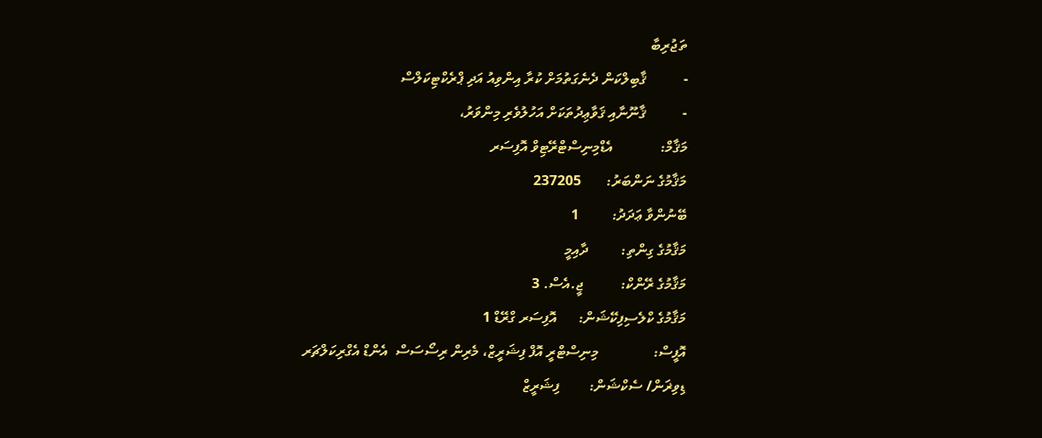ތަޖުރިބާ
-          ޤާބިލްކަން ދެނެގަތުމަށް ކުރާ އިންވިއު އަދި ޕްރެކްޓިކަލްސް
-          ޤާނޫނާއި ޤަވާޢިދުތަކަށް އަހުލުވެރި މިންވަރު،
މަޤާމް:             އެޑްމިނިސްޓްރޭޓިވް އޮފިސަރ
މަޤާމުގެ ނަންބަރު:       237205
ބޭނުންވާ ޢަދަދު:         1
މަޤާމުގެ ގިންތި:         ދާއިމީ
މަޤާމުގެ ރޭންކް:          ޖީ.އެސް. 3
މަޤާމުގެ ކްލެސިފިކޭޝަން:      އޮފިސަރ ގްރޭޑް 1
އޮފީސް:               މިނިސްޓްރީ އޮފް ފިޝަރީޒް، މެރިން ރިސޯސަސް  އެންޑް އެގްރިކަލްޗަރ
ޑިވިޜަން/ ސެކްޝަން:        ފިޝަރީޒް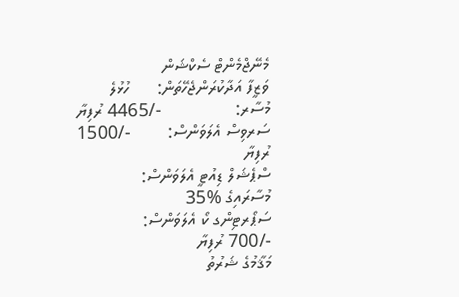މެނޭޖްމެންޓް ސެކްޝަން
ވަޒީފާ އަދާކުރަންޖެހޭތަން:      ހުޅުލެ
މުސާރ:                -/4465 ރުފިޔާ
ސަރވިސް އެލަވަންސް:        -/1500 ރުފިޔާ
ސްޕެޝަލް ޑިއުޓީ އެލަވަންސް:     މުސާރައިގެ %35
ސަޕޯރޓިންގ ކޯ އެލަވަންސް:      -/700 ރުފިޔާ
މަޤާމުގެ ޝަރުތު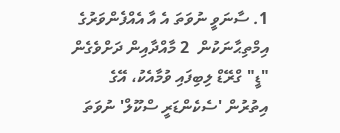1. ސާނަވީ ނުވަތަ އެ އާ އެއްފެންވަރުގެ އިމްތިޙާނަކުން  2 މާއްދާއިން ދަށްވެގެން "ޑީ" ގްރޭޑް ލިބިފައި ވުމާއެކު، އޭގެ އިތުރުން 'ސެކެންޑަރީ ސްކޫލް' ނުވަތަ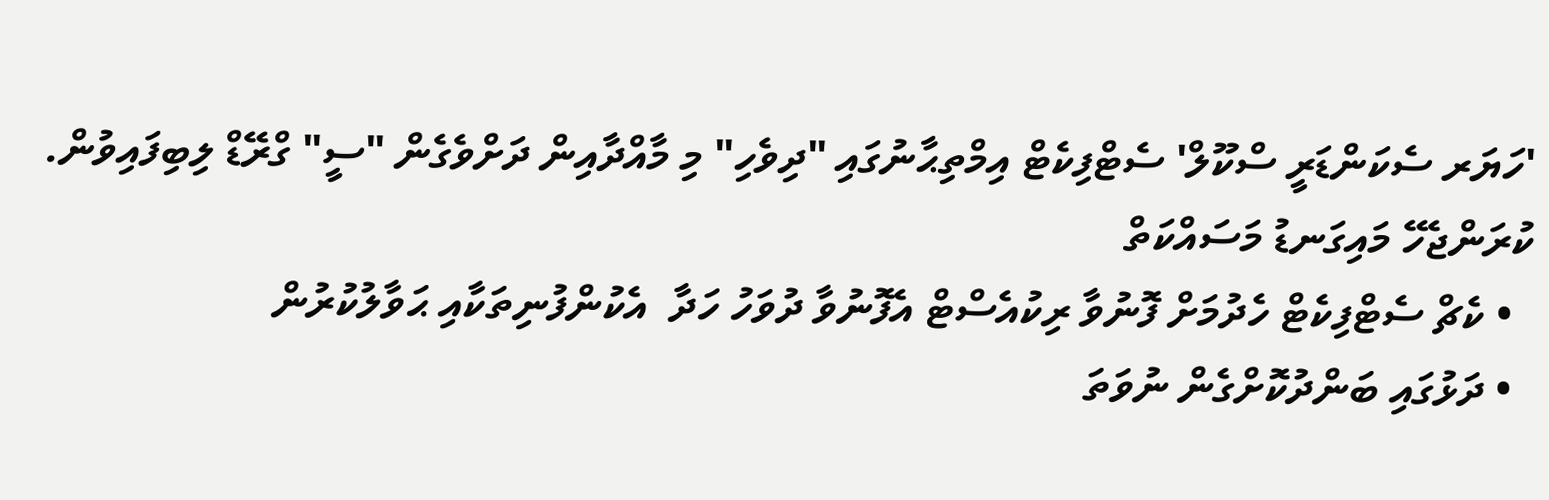'ހަޔަރ ސެކަންޑަރީ ސްކޫލް' ސެޓްފިކެޓް އިމްތިޙާނުގައި "ދިވެހި" މި މާއްދާއިން ދަށްވެގެން "ސީ" ގްރޭޑް ލިބިފައިވުން.
ކުރަންޖެހޭ މައިގަނޑު މަސައްކަތް
  • ކެޗް ސެޓްފިކެޓް ހެދުމަށް ފޮނުވާ ރިކުއެސްޓް އެފޮނުވާ ދުވަހު ހަދާ  އެކުންފުނިތަކާއި ޙަވާލުކުރުން
  • ދަޅުގައި ބަންދުކޮށްގެން ނުވަތަ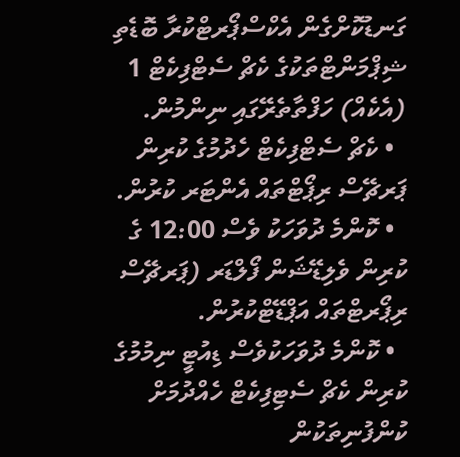ގަނޑުކޮށްގެން އެކްސްޕޯރޓްކުރާ ބޮޑެތި ޝިޕްމަންޓްތަކުގެ ކެޗް ސެޓްފިކެޓް 1 (އެކެއް) ހަފްތާތެރޭގައި ނިންމުން.
  • ކެޗް ސެޓްފިކެޓް ހެދުމުގެ ކުރިން ޕަރޗޭސް ރިޕޯޓްތައް އެންޓަރ ކުރުން.
  • ކޮންމެ ދުވަހަކު ވެސް 12:00 ގެ ކުރިން ވެލިޑޭޝަން ފޯލްޑަރ (ޕަރޗޭސް ރިޕޯރޓްތައް އަޕްޑޭޓްކުރުން.
  • ކޮންމެ ދުވަހަކުވެސް ޑިއުޓީ ނިމުމުގެ ކުރިން ކެޗް ސެޓިފިކެޓް ހެއްދުމަށް ކުންފުނިތަކުން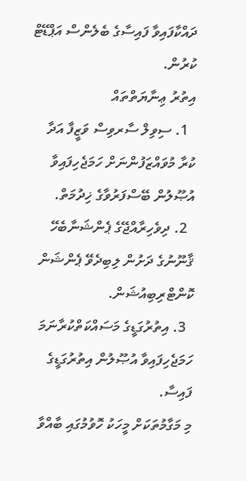ދައްކާފައިވާ ފައިސާގެ ބެލެންސް އަޕްޑޭޓް ކުރުން.
އިތުރު ޢިނާޔަތްތައް
  1. ސިވިލް ސާރވިސް ވަޒީފާ އަދާ ކުރާ މުވައްޒަފުންނަށް ހަމަޖެހިފައިވާ އުޞޫލުން ބޭސްފަރުވާގެ ޚިދުމަތް.
  2. ދިވެހިރާއްޖޭގެ ޕެންޝަނާބެހޭ ޤާނޫނުގެ ދަށުން ލިބިދެވޭ ޕެންޝަން ކޮންޓްރިބިއުޝަން.
  3. އިތުރުގަޑީގެ މަސައްކަތްކުރާނަމަ ހަމަޖެހިފައިވާ އުޞޫލުން އިތުރުގަޑީގެ ފައިސާ.
މި މަގާމުތަކަށް މީހަކު ހޮވުމުގައި ބާއްވާ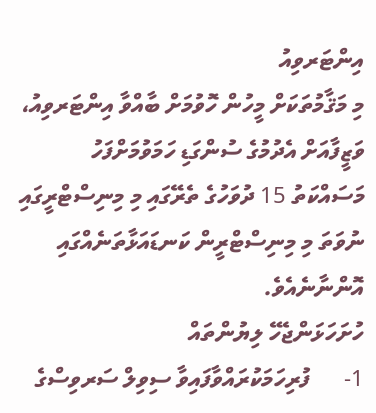އިންޓަރވިއު
މި މަޤާމުތަކަށް މީހުން ހޮވުމަށް ބާއްވާ އިންޓަރވިއު، ވަޒީފާއަށް އެދުމުގެ ސުންގަޑި ހަމަވުމަށްފަހު މަސައްކަތު 15 ދުވަހުގެ ތެރޭގައި މި މިނިސްޓްރީގައި ނުވަތަ މި މިނިސްޓްރީން ކަނޑައަޅާތަނެއްގައި އޮންނާނެއެވެ.
ހުށަހަޅަންޖެހޭ ލިޔުންތައް
1-      ފުރިހަމަކުރައްވާފައިވާ ސިވިލް ސަރވިސްގެ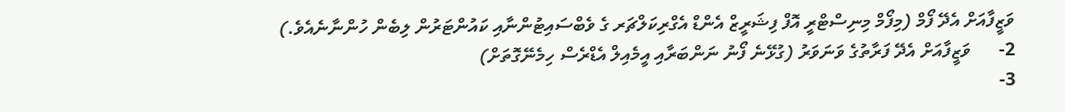ވަޒީފާއަށް އެދޭ ފޯމް (މިފޯމް މިނިސްޓްރީ އޮފް ފިޝަރީޒް އެންޑް އެގްރިކަލްޗަރ ގެ ވެބްސައިޓުންނާއި ކައުންޓަރުން ލިބެން ހުންނާނެއެވެ.)
2-      ވަޒީފާއަށް އެދޭ ފަރާތުގެ ވަނަވަރު (ގުޅޭނެ ފޯނު ނަންބަރާއި އީމެއިލް އެޑްރެސް ހިމެނޭގޮތަށް)
3-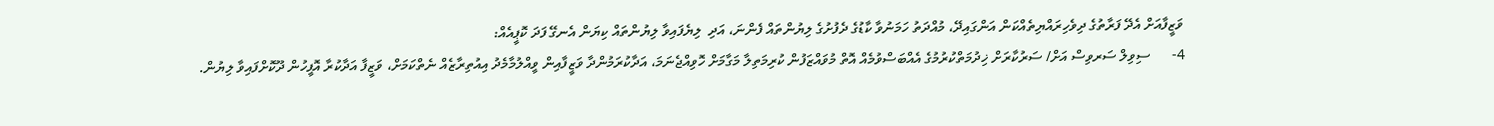ވަޒީފާއަށް އެދޭ ފަރާތުގެ ދިވެހިރައްޔިތެއްކަން އަންގައިދޭ، މުއްދަތު ހަމަނުވާ ކާޑުގެ ދެފުށުގެ ލިޔުންތައް ފެންނަ، އަދި  ލިޔެފައިވާ ލިޔުންތައް ކިޔަން އެނގޭ ފަދަ ކޮޕީއެއް:
4-      ސިވިލް ސަރވިސް އަށް/ ސަރުކާރަށް ޚިދުމަތްކުރުމުގެ އެއްބަސްވުމެއް އޮތް މުވައްޒަފުން ކުރިމަތިލާ މަގާމަށް ހޮވިއްޖެނަމަ، އަދާކުރަމުންދާ ވަޒީފާއިން ވީއްލުމާމެދު އިއުތިރާޒެއް ނެތްކަމަށް، ވަޒީފާ އަދާކުރާ އޮފީހުން ދޫކޮށްފައިވާ ލިޔުން.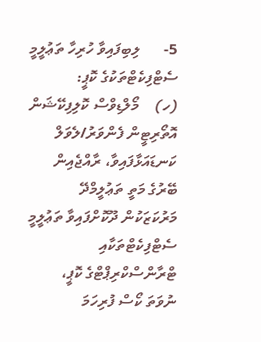5-      ލިބިފައިވާ ހުރިހާ ތަޢުލީމީ ސެޓްފިކެޓްތަކުގެ ކޮޕީ:
(ހ)    މޯލްޑިވްސް ކޮލިފިކޭޝަން އޮތޯރިޓީން ފެންވަރު/ލެވަލް ކަނޑައަޅާފައިވާ، ރާއްޖެއިން ބޭރުގެ މަތީ ތަޢުލީމްދޭ މަރުކަޒަކުން ދޫކޮށްފައިވާ ތަޢުލީމީ ސެޓްފިކެޓްތަކާއި ޓްރާންސްކްރިޕްޓްގެ ކޮޕީ، ނުވަތަ ކޯސް ފުރިހަމަ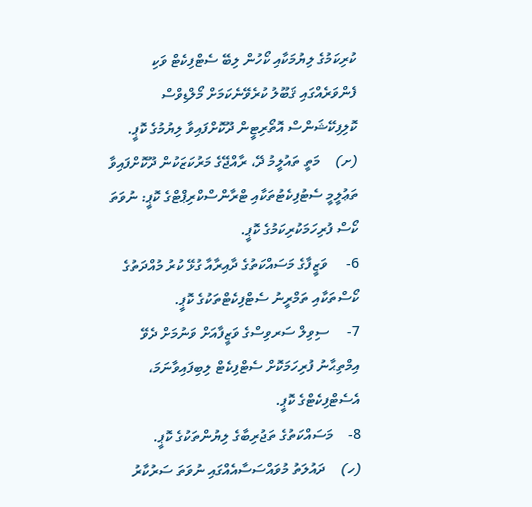ކުރިކަމުގެ ލިޔުމަކާއި ކޯހުން ލިބޭ ސެޓްފިކެޓް ވަކި ފެންވަރެއްގައި ޤަބޫލު ކުރެވޭނެކަމަށް މޯލްޑިވްސް ކޮލިފިކޭޝަންސް އޮތޯރިޓީން ދޫކޮށްފައިވާ ލިޔުމުގެ ކޮޕީ.
(ށ)    މަތީ ތައުލީމު ދޭ، ރާއްޖޭގެ މަރުކަޒަކުން ދޫކޮށްފައިވާ ތަޢުލީމީ ސެޓުފިކެޓުތަކާއި ޓްރާންސްކްރިޕްޓްގެ ކޮޕީ: ނުވަތަ ކޯސް ފުރިހަމަކުރިކަމުގެ ކޮޕީ.
6-     ވަޒީފާގެ މަސައްކަތުގެ ދާއިރާއާ ގުޅޭ ކުރު މުއްދަތުގެ ކޯސްތަކާއި ތަމްރީނު ސެޓްފިކެޓްތަކުގެ ކޮޕީ.
7-     ސިވިލް ސަރވިސްގެ ވަޒީފާއަށް ވަނުމަށް ދެވޭ އިމްތިޙާނު ފުރިހަމަކޮށް ސެޓްފިކެޓް ލިބިފައިވާނަމަ، އެސެޓްފިކެޓްގެ ކޮޕީ.
8-    މަސައްކަތުގެ ތަޖުރިބާގެ ލިޔުންތަކުގެ ކޮޕީ.
(ހ)    ދައުލަތު މުވައްސަސާއެއްގައި ނުވަތަ ސަރުކާރު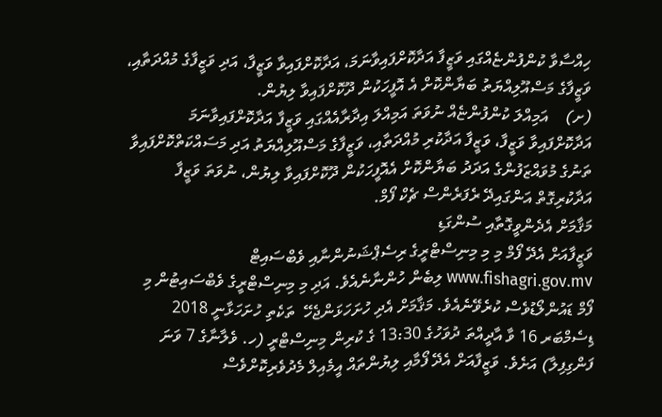ހިއްސާވާ ކުންފުންޏެއްގައި ވަޒީފާ އަދާކޮށްފައިވާނަމަ، އަދާކޮށްފައިވާ ވަޒީފާ، އަދި ވަޒީފާގެ މުއްދަތާއި، ވަޒީފާގެ މަސްއޫލިއްޔަތު ބަޔާންކޮށް އެ އޮފީހަކުން ދޫކޮށްފައިވާ ލިޔުން.
(ށ)    އަމިއްލަ ކުންފުންޏެއް ނުވަތަ އަމިއްލަ އިދާރާއެއްގައި ވަޒީފާ އަދާކޮށްފައިވާނަމަ އަދާކޮށްފައިވާ ވަޒީފާ، ވަޒީފާ އަދާކުރި މުއްދަތާއި، ވަޒީފާގެ މަސްއޫލިއްޔަތު އަދި މަސައްކަތްކޮށްފައިވާ ތަނުގެ މުވައްޒަފުންގެ އަދަދު ބަޔާންކޮށް އެއޮފީހަކުން ދޫކޮށްފައިވާ ލިޔުން، ނުވަތަ ވަޒީފާ އަދާކުރިގޮތް އަންގައިދޭ ރެފަރެންސް ޗެކް ފޯމް.
މަޤާމަށް އެދެންވީގޮތާއި ސުންގަޑި
ވަޒީފާއަށް އެދޭ ފޯމް މި މި މިނިސްޓްރީގެ ރިސެޕްޝަނުންނާއި ވެބްސައިޓް www.fishagri.gov.mv ލިބެން ހުންނާނެއެވެ. އަދި މި މިނިސްޓްރީގެ ވެބްސައިޓުން މި ފޯމް ޑައުންލޯޑުވެސް ކުރެވޭނެއެވެ. މަޤާމަށް އެދި ހުށަހަޅަންޖެހޭ  ތަކެތި ހުށަހަޅާނީ 2018 ޑިސެމްބަރ 16 ވާ އާދީއްތަ ދުވަހުގެ 13:30 ގެ ކުރިން މިނިސްޓްރީ (ހ. ވެލާނާގެ 7 ވަނަ ފަންގިފިލާ) އަށެވެ. ވަޒީފާއަށް އެދޭ ފޯމާއި ލިޔުންތައް އީމެއިލް މެދުވެރިކޮށްވެސް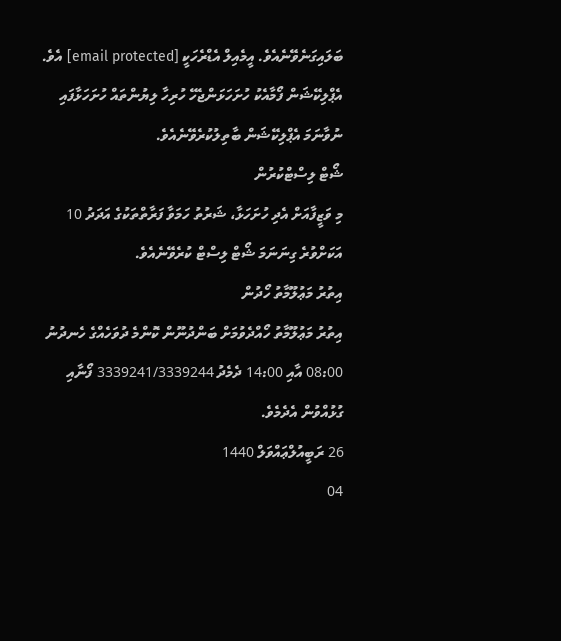ބަލައިގަނެވޭނެއެވެ. އީމެއިލް އެޑްރެހަކީ [email protected] އެވެ. އެޕްލިކޭޝަން ފޯމާއެކު ހުށަހަޅަންޖެހޭ ހުރިހާ ލިޔުންތައް ހުށަހަޅާފައި ނުވާނަމަ އެޕްލިކޭޝަން ބާތިލުކުރެވޭނެއެވެ.
ޝޯޓް ލިސްޓްކުރުން
މި ވަޒީފާއަށް އެދި ހުށަހަޅާ، ޝަރުތު ހަމަވާ ފަރާތްތަކުގެ އަދަދު 10 އަކަށްވުރެ ގިނަނަމަ ޝޯޓް ލިސްޓް ކުރެވޭނެއެވެ.
އިތުރު މަޢުލޫމާތު ހޯދުން
އިތުރު މަޢުލޫމާތު ހޯއްދެވުމަށް ބަންދުނޫން ކޮންމެ ދުވަހެއްގެ ހެނދުނު 08:00 އާއި 14:00 ދެމެދު 3339241/3339244 ފޯނާއި ގުޅުއްވުން އެދެމެވެ.
26 ރަބީއުލްޢައްވަލް 1440
04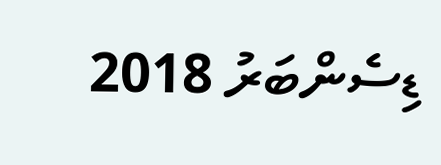ޑިސެންބަރު 2018